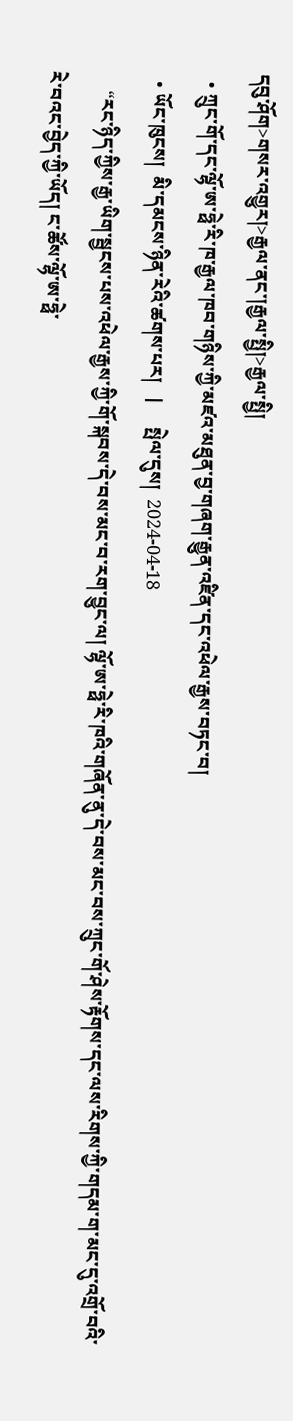དབུ་ཤོག>གསར་འགྱུར།>རྒྱལ་ནང་།རྒྱལ་སྤྱི།>རྒྱལ་སྤྱི།
  • ཀྲུང་གོ་དང་ལྷོ་ཨ་ཧྥེ་རི་ཁ་རྒྱལ་ཁབ་གཉིས་ཀྱི་མཛའ་མཐུན་བྱ་གཞག་རྒྱུན་འཛིན་དང་འཕེལ་རྒྱས་བཏང་བ།
  • ཡོང་ཁུངས།  མི་དམངས་ཉིན་རེའི་ཚགས་པར།   |     སྤེལ་དུས།  2024-04-18
    “རང་ཉིད་ཀྱིས་རྒྱ་ཡིག་སྦྱངས་པས་འཕེལ་རྒྱས་ཀྱི་གོ་སྐབས་དེ་བས་མང་བ་རག་བྱུང་ལ། ལྷོ་ཨ་ཧྥེ་རི་ཁའི་གཞོན་ནུ་དེ་བས་མང་བས་ཀྲུང་གོ་ཤེས་རྟོགས་དང་ལས་རིགས་ཀྱི་གདམ་ག་མང་དུ་འགྲོ་བའི་རེ་བའང་བྱེད་ཀྱི་ཡོད། ང་ཚོས་ལྷོ་ཨ་ཧྥེ་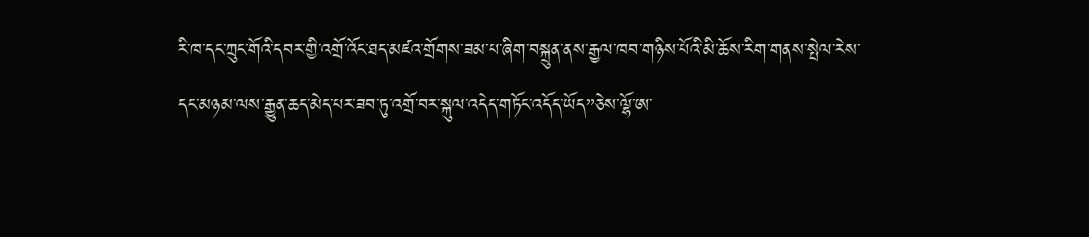རི་ཁ་དང་ཀྲུང་གོའི་དབར་གྱི་འགྲོ་འོང་ཐད་མཛའ་གྲོགས་ཟམ་པ་ཞིག་བསྐྲུན་ནས་རྒྱལ་ཁབ་གཉིས་པོའི་མི་ཆོས་རིག་གནས་སྤེལ་རེས་དང་མཉམ་ལས་རྒྱུན་ཆད་མེད་པར་ཟབ་ཏུ་འགྲོ་བར་སྐུལ་འདེད་གཏོང་འདོད་ཡོད”ཅེས་ལྷོ་ཨ་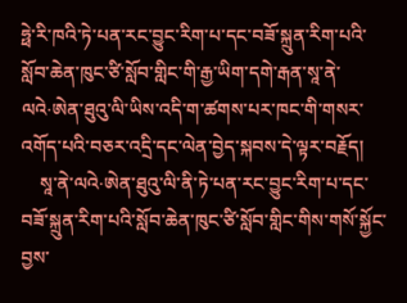ཧྥེ་རི་ཁའི་ཏེ་པན་རང་བྱུང་རིག་པ་དང་བཟོ་སྐྲུན་རིག་པའི་སློབ་ཆེན་ཁུང་ཙི་སློབ་གླིང་གི་རྒྱ་ཡིག་དགེ་རྒན་སཱ་ནེ་ལའེ·ཨེན་ཐུའུ་ལི་ཡིས་འདི་ག་ཚགས་པར་ཁང་གི་གསར་འགོད་པའི་བཅར་འདྲི་དང་ལེན་བྱེད་སྐབས་དེ་ལྟར་བརྗོད།
    སཱ་ནེ་ལའེ·ཨེན་ཐུའུ་ལི་ནི་ཏེ་པན་རང་བྱུང་རིག་པ་དང་བཟོ་སྐྲུན་རིག་པའི་སློབ་ཆེན་ཁུང་ཙི་སློབ་གླིང་གིས་གསོ་སྐྱོང་བྱས་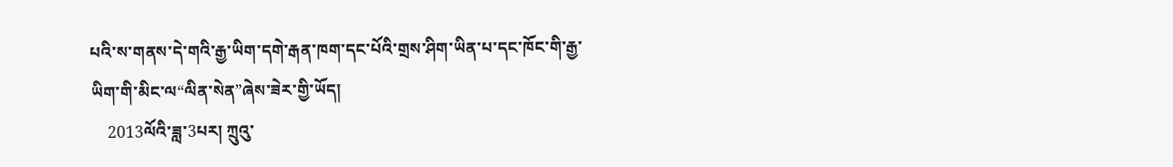པའི་ས་གནས་དེ་གའི་རྒྱ་ཡིག་དགེ་རྒན་ཁག་དང་པོའི་གྲས་ཤིག་ཡིན་པ་དང་ཁོང་གི་རྒྱ་ཡིག་གི་མིང་ལ“ལིན་སེན”ཞེས་ཟེར་གྱི་ཡོད།
    2013ལོའི་ཟླ་3པར། ཀྲུའུ་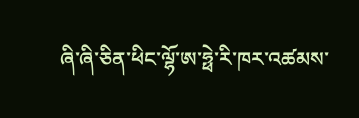ཞི་ཞི་ཅིན་ཕིང་ལྷོ་ཨ་ཧྥེ་རི་ཁར་འཚམས་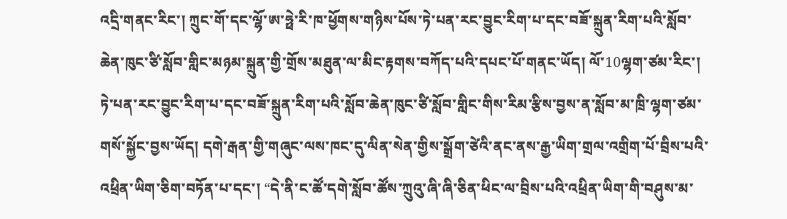འདྲི་གནང་རིང་། ཀྲུང་གོ་དང་ལྷོ་ཨ་ཧྥེ་རི་ཁ་ཕྱོགས་གཉིས་པོས་ཏེ་པན་རང་བྱུང་རིག་པ་དང་བཟོ་སྐྲུན་རིག་པའི་སློབ་ཆེན་ཁུང་ཙི་སློབ་གླིང་མཉམ་སྐྲུན་གྱི་གྲོས་མཐུན་ལ་མིང་རྟགས་བཀོད་པའི་དཔང་པོ་གནང་ཡོད། ལོ་10ལྷག་ཙམ་རིང་། ཏེ་པན་རང་བྱུང་རིག་པ་དང་བཟོ་སྐྲུན་རིག་པའི་སློབ་ཆེན་ཁུང་ཙི་སློབ་གླིང་གིས་རིམ་རྩིས་བྱས་ན་སློབ་མ་ཁྲི་ལྷག་ཙམ་གསོ་སྐྱོང་བྱས་ཡོད། དགེ་རྒན་གྱི་གཞུང་ལས་ཁང་དུ་ལིན་སེན་གྱིས་སྒྲོག་ཙེའི་ནང་ནས་རྒྱ་ཡིག་གྲལ་འགྲིག་པོ་བྲིས་པའི་འཕྲིན་ཡིག་ཅིག་བཏོན་པ་དང་། “དེ་ནི་ང་ཚོ་དགེ་སློབ་ཚོས་ཀྲུའུ་ཞི་ཞི་ཅིན་ཕིང་ལ་བྲིས་པའི་འཕྲིན་ཡིག་གི་བཤུས་མ་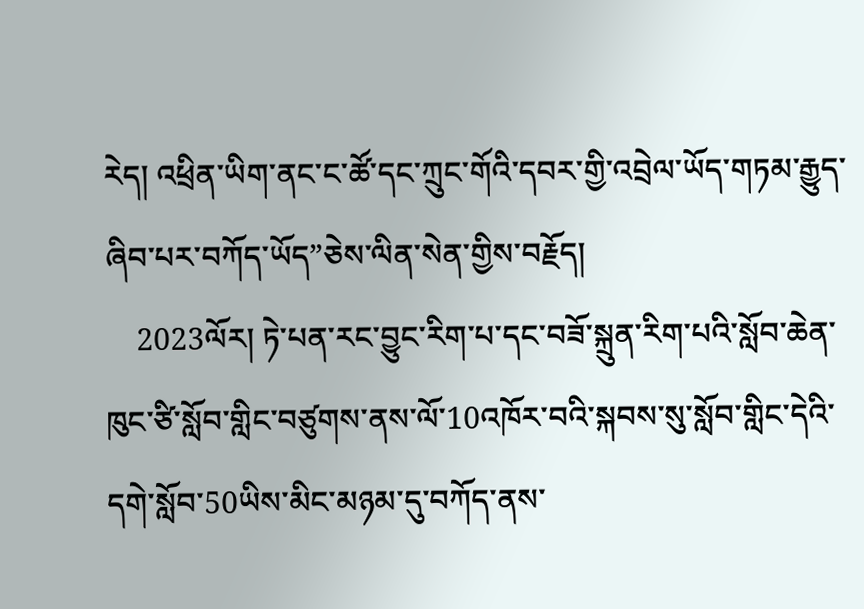རེད། འཕྲིན་ཡིག་ནང་ང་ཚོ་དང་ཀྲུང་གོའི་དབར་གྱི་འབྲེལ་ཡོད་གཏམ་རྒྱུད་ཞིབ་པར་བཀོད་ཡོད”ཅེས་ལིན་སེན་གྱིས་བརྗོད།
    2023ལོར། ཏེ་པན་རང་བྱུང་རིག་པ་དང་བཟོ་སྐྲུན་རིག་པའི་སློབ་ཆེན་ཁུང་ཙི་སློབ་གླིང་བཙུགས་ནས་ལོ་10འཁོར་བའི་སྐབས་སུ་སློབ་གླིང་དེའི་དགེ་སློབ་50ཡིས་མིང་མཉམ་དུ་བཀོད་ནས་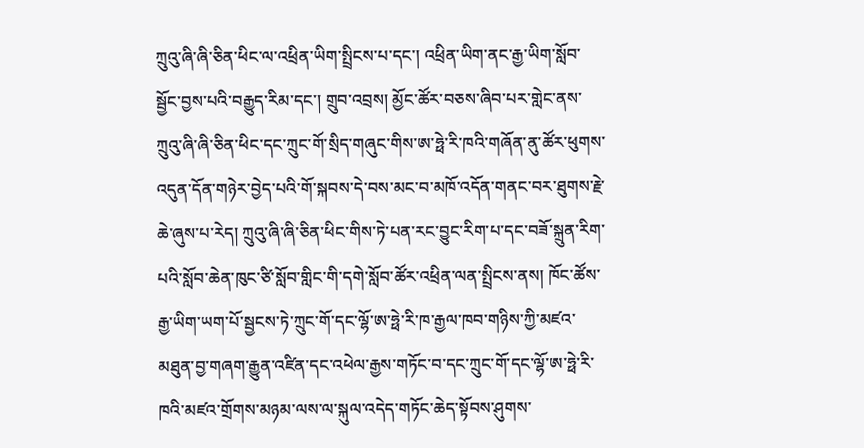ཀྲུའུ་ཞི་ཞི་ཅིན་ཕིང་ལ་འཕྲིན་ཡིག་སྤྲིངས་པ་དང་། འཕྲིན་ཡིག་ནང་རྒྱ་ཡིག་སློབ་སྦྱོང་བྱས་པའི་བརྒྱུད་རིམ་དང་། གྲུབ་འབྲས། མྱོང་ཚོར་བཅས་ཞིབ་པར་གླེང་ནས་ཀྲུའུ་ཞི་ཞི་ཅིན་ཕིང་དང་ཀྲུང་གོ་སྲིད་གཞུང་གིས་ཨ་ཧྥེ་རི་ཁའི་གཞོན་ནུ་ཚོར་ཕུགས་འདུན་དོན་གཉེར་བྱེད་པའི་གོ་སྐབས་དེ་བས་མང་བ་མཁོ་འདོན་གནང་བར་ཐུགས་རྗེ་ཆེ་ཞུས་པ་རེད། ཀྲུའུ་ཞི་ཞི་ཅིན་ཕིང་གིས་ཏེ་པན་རང་བྱུང་རིག་པ་དང་བཟོ་སྐྲུན་རིག་པའི་སློབ་ཆེན་ཁུང་ཙི་སློབ་གླིང་གི་དགེ་སློབ་ཚོར་འཕྲིན་ལན་སྤྲིངས་ནས། ཁོང་ཚོས་རྒྱ་ཡིག་ཡག་པོ་སྦྱངས་ཏེ་ཀྲུང་གོ་དང་ལྷོ་ཨ་ཧྥེ་རི་ཁ་རྒྱལ་ཁབ་གཉིས་ཀྱི་མཛའ་མཐུན་བྱ་གཞག་རྒྱུན་འཛིན་དང་འཕེལ་རྒྱས་གཏོང་བ་དང་ཀྲུང་གོ་དང་ལྷོ་ཨ་ཧྥེ་རི་ཁའི་མཛའ་གྲོགས་མཉམ་ལས་ལ་སྐུལ་འདེད་གཏོང་ཆེད་སྟོབས་ཤུགས་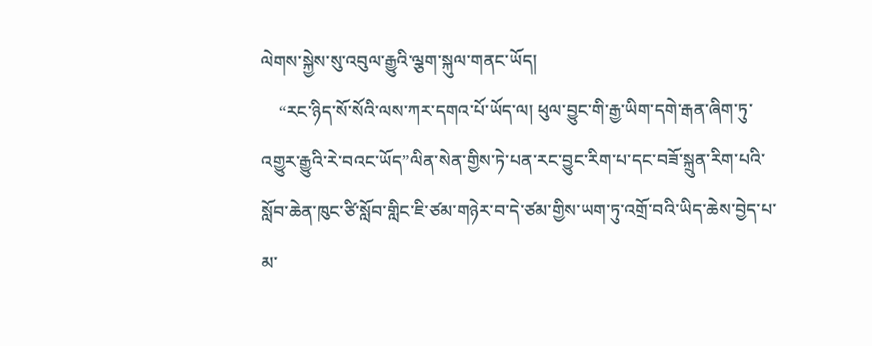ལེགས་སྐྱེས་སུ་འབུལ་རྒྱུའི་ལྕག་སྐུལ་གནང་ཡོད།
    “རང་ཉིད་སོ་སོའི་ལས་ཀར་དགའ་པོ་ཡོད་ལ། ཕུལ་བྱུང་གི་རྒྱ་ཡིག་དགེ་རྒན་ཞིག་ཏུ་འགྱུར་རྒྱུའི་རེ་བའང་ཡོད”ལིན་སེན་གྱིས་ཏེ་པན་རང་བྱུང་རིག་པ་དང་བཟོ་སྐྲུན་རིག་པའི་སློབ་ཆེན་ཁུང་ཙི་སློབ་གླིང་ཇི་ཙམ་གཉེར་བ་དེ་ཙམ་གྱིས་ཡག་ཏུ་འགྲོ་བའི་ཡིད་ཆེས་བྱེད་པ་མ་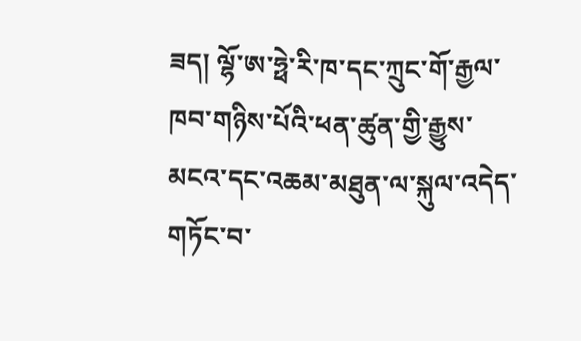ཟད། ལྷོ་ཨ་ཧྥེ་རི་ཁ་དང་ཀྲུང་གོ་རྒྱལ་ཁབ་གཉིས་པོའི་ཕན་ཚུན་གྱི་རྒྱུས་མངའ་དང་འཆམ་མཐུན་ལ་སྐུལ་འདེད་གཏོང་བ་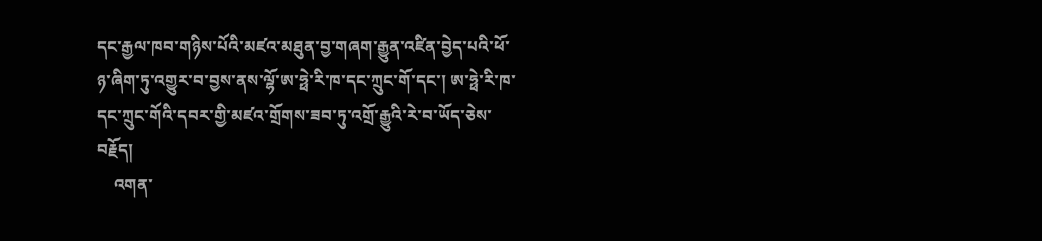དང་རྒྱལ་ཁབ་གཉིས་པོའི་མཛའ་མཐུན་བྱ་གཞག་རྒྱུན་འཛིན་བྱེད་པའི་ཕོ་ཉ་ཞིག་ཏུ་འགྱུར་བ་བྱས་ནས་ལྷོ་ཨ་ཧྥེ་རི་ཁ་དང་ཀྲུང་གོ་དང་། ཨ་ཧྥེ་རི་ཁ་དང་ཀྲུང་གོའི་དབར་གྱི་མཛའ་གྲོགས་ཟབ་ཏུ་འགྲོ་རྒྱུའི་རེ་བ་ཡོད་ཅེས་བརྗོད།
    འགན་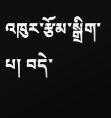འཁུར་རྩོམ་སྒྲིག་པ། བདེ་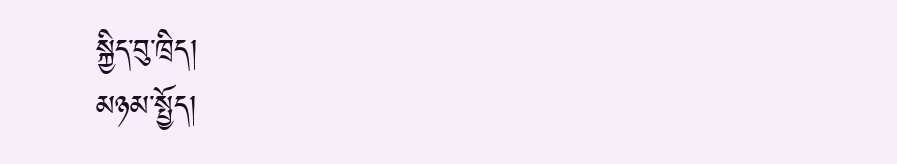སྐྱིད་བུ་ཁྲིད།
མཉམ་སྤྱོད།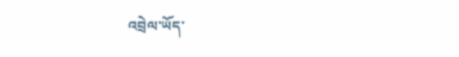འབྲེལ་ཡོད་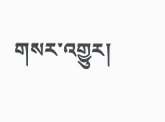གསར་འགྱུར།